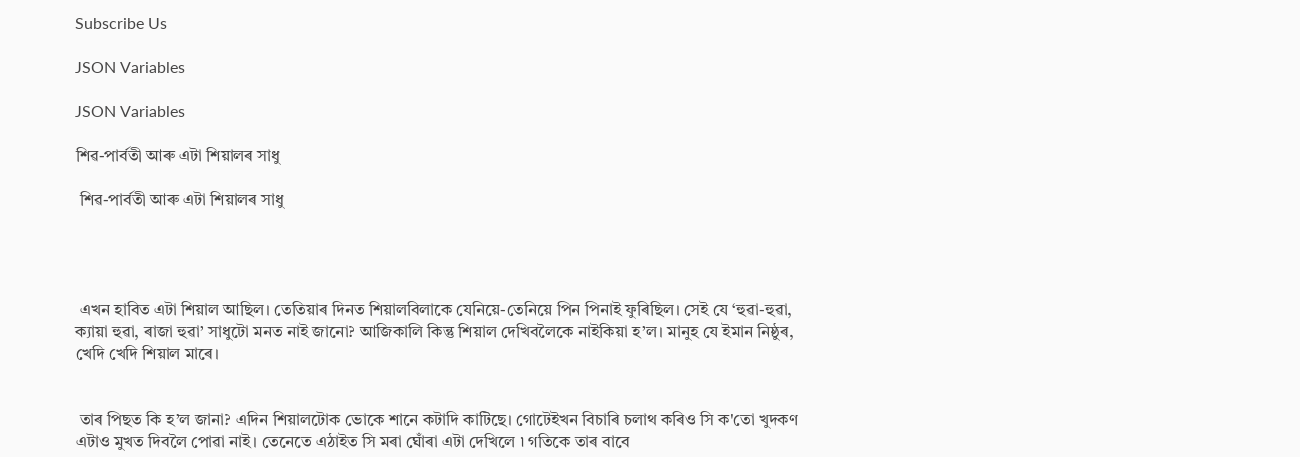Subscribe Us

JSON Variables

JSON Variables

শিৱ-পাৰ্বতী আৰু এটা শিয়ালৰ সাধু

 শিৱ-পাৰ্বতী আৰু এটা শিয়ালৰ সাধু




 এখন হাবিত এটা শিয়াল আছিল। তেতিয়াৰ দিনত শিয়ালবিলাকে যেনিয়ে-তেনিয়ে পিন পিনাই ফুৰিছিল। সেই যে ‘হুৱা-হুৱা, ক্যায়া হুৱা, ৰাজা হুৱা’ সাধুটো মনত নাই জানো? আজিকালি কিন্তু শিয়াল দেখিবলৈকে নাইকিয়া হ’ল। মানুহ যে ইমান নিষ্ঠুৰ, খেদি খেদি শিয়াল মাৰে।


 তাৰ পিছত কি হ’ল জানা? এদিন শিয়ালটোক ভোকে শানে কটাদি কাটিছে। গোটেইখন বিচাৰি চলাথ কৰিও সি ক'তো খুদকণ এটাও মুখত দিবলৈ পোৱা নাই। তেনেতে এঠাইত সি মৰা ঘোঁৰা এটা দেখিলে ৷ গতিকে তাৰ বাবে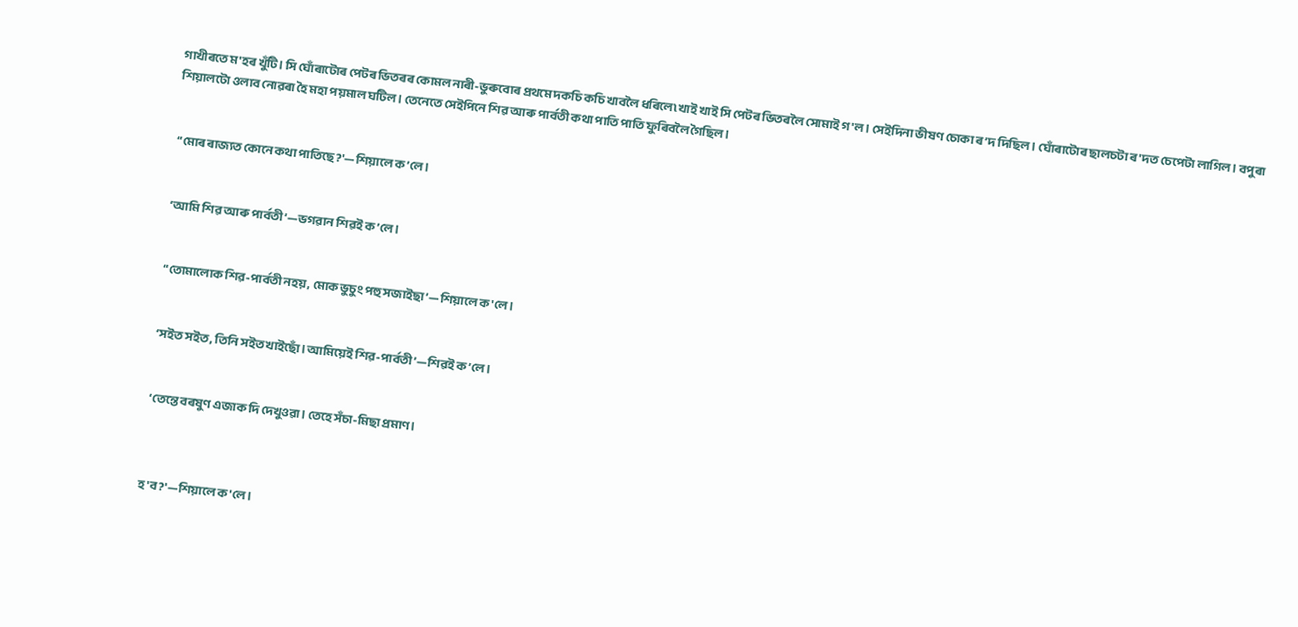গাখীৰতে ম'হৰ খুঁটি। সি ঘোঁৰাটোৰ পেটৰ ভিতৰৰ কোমল নাৰী-ভুৰুবোৰ প্ৰথমে দকচি কচি খাবলৈ ধৰিলে৷ খাই খাই সি পেটৰ ভিতৰলৈ সোমাই গ'ল। সেইদিনা ভীষণ চোকা ৰ’দ দিছিল। ঘোঁৰাটোৰ ছালচটা ৰ'দত চেপেটা লাগিল। বপুৰা শিয়ালটো ওলাব নোৱৰা হৈ মহা পয়মাল ঘটিল। তেনেতে সেইপিনে শিৱ আৰু পাৰ্বতী কথা পাতি পাতি ফুৰিবলৈ গৈছিল।


 “মোৰ ৰাজ্যত কোনে কথা পাতিছে?'—শিয়ালে ক’লে।


 ‘আমি শিৱ আৰু পাৰ্বতী’—ভগৱান শিৱই ক’লে।


 “তোমালোক শিৱ-পাৰ্বতী নহয়, মোক ভুচুং পহু সজাইছা’—শিয়ালে ক'লে।


 ‘সইত সইত, তিনি সইত খাইছোঁ। আমিয়েই শিৱ-পাৰ্বতী’—শিৱই ক’লে।


 ‘তেন্তে বৰষুণ এজাক দি দেখুওৱা। তেহে সঁচা-মিছা প্ৰমাণ।



হ'ব?'—শিয়ালে ক'লে।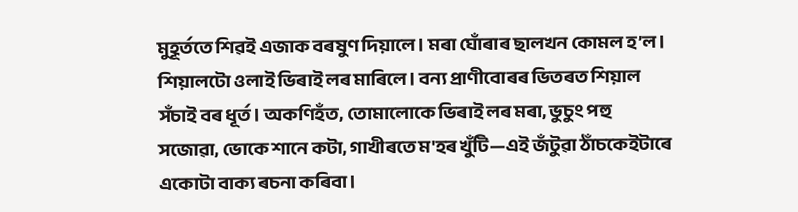মুহূৰ্ততে শিৱই এজাক বৰষুণ দিয়ালে। মৰা ঘোঁৰাৰ ছালখন কোমল হ’ল। শিয়ালটো ওলাই ভিৰাই লৰ মাৰিলে। বন্য প্ৰাণীবোৰৰ ভিতৰত শিয়াল সঁচাই বৰ ধূৰ্ত। অকণিহঁত, তোমালোকে ভিৰাই লৰ মৰা, ভুচুং পহু সজোৱা, ভোকে শানে কটা, গাখীৰতে ম'হৰ খুঁটি—এই জঁটুৱা ঠাঁচকেইটাৰে একোটা বাক্য ৰচনা কৰিবা।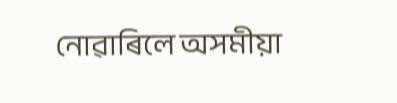নোৱাৰিলে অসমীয়া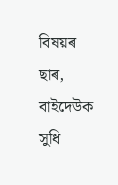বিষয়ৰ ছাৰ, বাইদেউক সুধি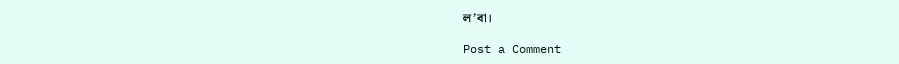ল’বা।

Post a Comment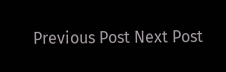Previous Post Next Post